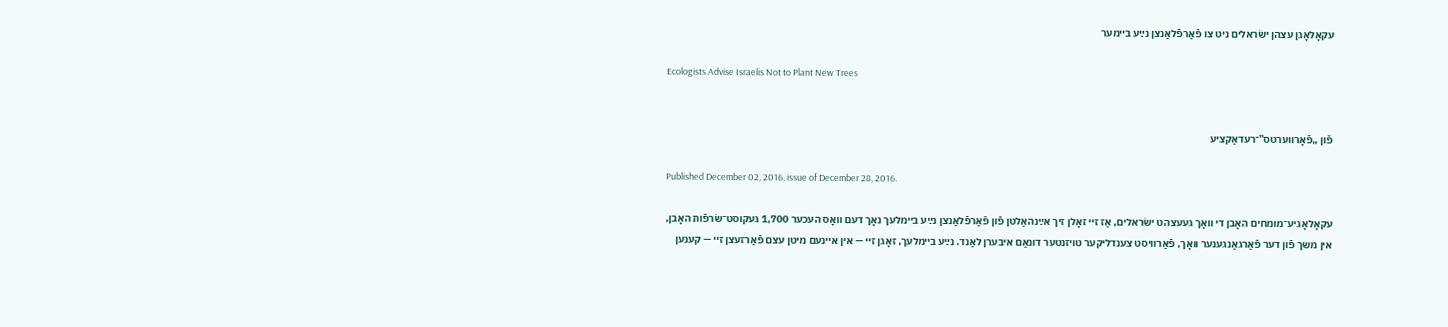עקאָלאָגן עצהן ישׂראלים ניט צו פֿאַרפֿלאַנצן נײַע ביימער

Ecologists Advise Israelis Not to Plant New Trees


פֿון „פֿאָרווערטס‟־רעדאַקציע

Published December 02, 2016, issue of December 28, 2016.

עקאָלאָגיע־מומחים האָבן די וואָך געעצהט ישׂראלים, אַז זיי זאָלן זיך אײַנהאַלטן פֿון פֿאַרפֿלאַנצן נײַע ביימלעך נאָך דעם וואָס העכער 1,700 געקוסט־שׂרפֿות האָבן, אין משך פֿון דער פֿאַרגאַנגענער וואָך, פֿאַרוויסט צענדליקער טויזנטער דונאַם איבערן לאַנד. נײַע ביימלעך, זאָגן זיי — אין איינעם מיטן עצם פֿאַרזעצן זיי — קענען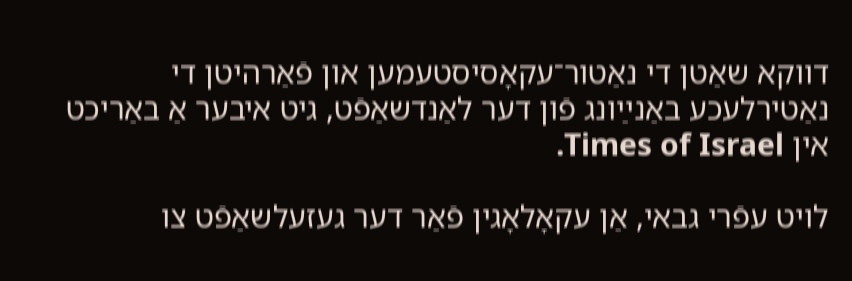דווקא שאַטן די נאַטור־עקאָסיסטעמען און פֿאַרהיטן די נאַטירלעכע באַנײַונג פֿון דער לאַנדשאַפֿט, גיט איבער אַ באַריכט אין Times of Israel.

לויט עפֿרי גבאי, אַן עקאָלאָגין פֿאַר דער געזעלשאַפֿט צו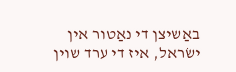באַשיצן די נאַטור אין ישׂראל, איז די ערד שוין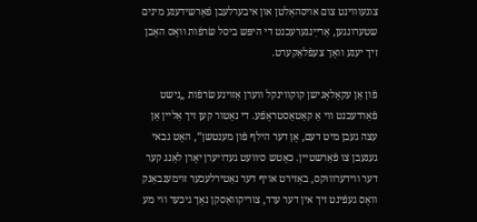צוגעוווינט צום אויסהאַלטן און איבערלעבן פֿאַרשידענע מינים שטערונגען, אַרײַנגערעכנט די היפּש ביסל שׂרפֿות וואָס האָבן זיך יענע וואָך צעפֿלאַקערט.

פֿון אַן עקאָלאָגישן קוקווינקל ווערן אַזוינע שׂרפֿות „נישט פֿאַררעכנט ווי אַ קאַטאַסטראָפֿע. די נאַטור קען זיך אַליין אַן עצה געבן מיט דעם, אָן דער הילף פֿון מענטשן“, האָט גבאי געגעבן צו פֿאַרשטיין. כאָטש ס׳וועט געדויערן יאָרן לאַנג קער דער ווידערוווּקס, באַזירט אויף דער נאַטירלעכער זוימענבאַנק וואָס געפֿינט זיך אין דער ערד, צוריקוואַסקן נאָך גיכער ווי מע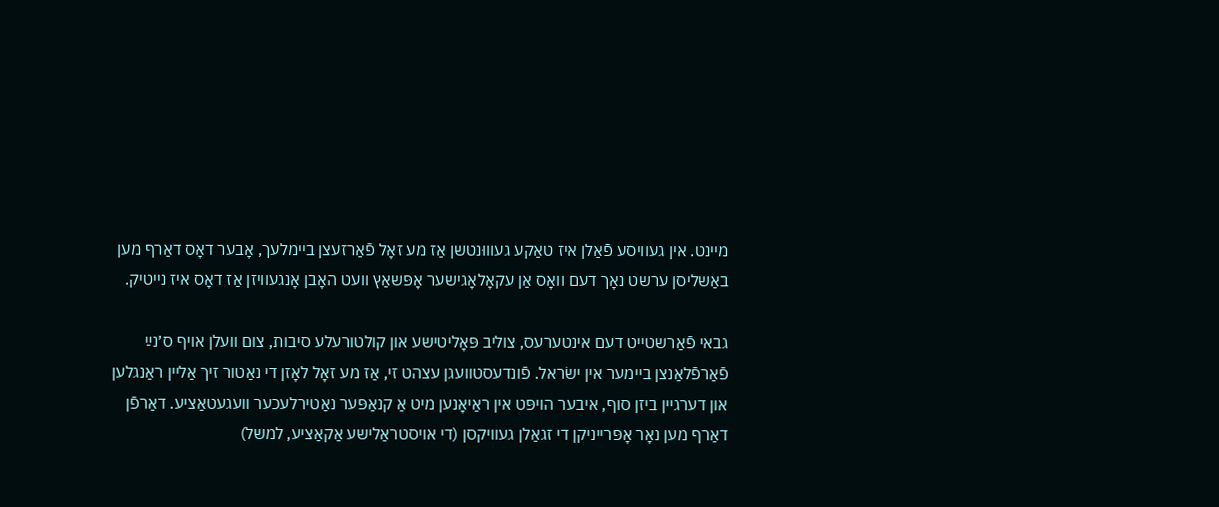מיינט. אין געוויסע פֿאַלן איז טאַקע געוווּנטשן אַז מע זאָל פֿאַרזעצן ביימלעך, אָבער דאָס דאַרף מען באַשליסן ערשט נאָך דעם וואָס אַן עקאָלאָגישער אָפּשאַץ וועט האָבן אָנגעוויזן אַז דאָס איז נייטיק.

גבאי פֿאַרשטייט דעם אינטערעס, צוליב פּאָליטישע און קולטורעלע סיבות, צום וועלן אויף ס׳נײַ פֿאַרפֿלאַנצן ביימער אין ישׂראל. פֿונדעסטוועגן עצהט זי, אַז מע זאָל לאָזן די נאַטור זיך אַליין ראַנגלען און דערגיין ביזן סוף, איבער הויפּט אין ראַיאָנען מיט אַ קנאַפּער נאַטירלעכער וועגעטאַציע. דאַרפֿן דאַרף מען נאָר אָפּרייניקן די זגאַלן געוויקסן (די אויסטראַלישע אַקאַציע, למשל)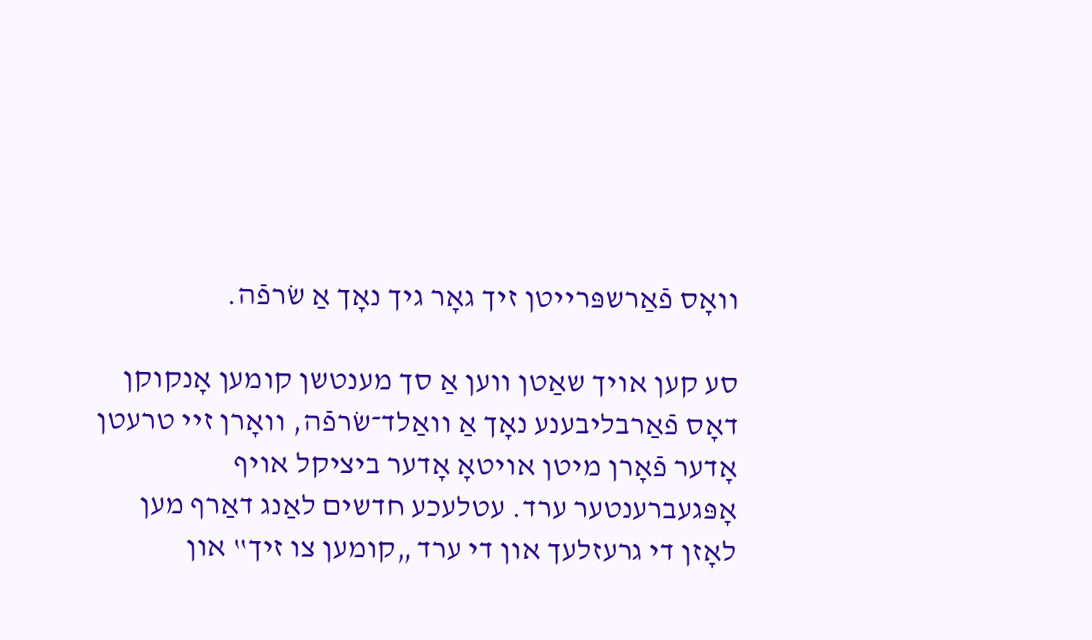וואָס פֿאַרשפּרייטן זיך גאָר גיך נאָך אַ שׂרפֿה.

סע קען אויך שאַטן ווען אַ סך מענטשן קומען אָנקוקן דאָס פֿאַרבליבענע נאָך אַ וואַלד־שׂרפֿה, וואָרן זיי טרעטן אָדער פֿאָרן מיטן אויטאָ אָדער ביציקל אויף אָפּגעברענטער ערד. עטלעכע חדשים לאַנג דאַרף מען לאָזן די גרעזלעך און די ערד „קומען צו זיך‟ און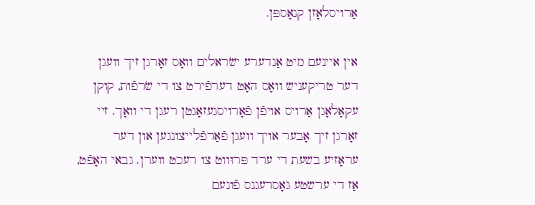אַרויסלאָזן קנאָספּן.

אין איינעם מיט אַנדערע ישׂראלים וואָס זאָרגן זיך וועגן דער טריקעניש וואָס האָט דערפֿירט צו די שׂרפֿות, קוקן עקאָלאָגן אַרויס אויפֿן פֿאָרויסגעזאָגטן רעגן די וואָך. זיי זאָרגן זיך אָבער אויך וועגן פֿאַרפֿלייצונגען און דער עראָזיע בשעת די ערד פּרוּווט צו רעכט ווערן. גבאי האָפֿט, אַז די ערשטע גאָסרעגנס פֿונעם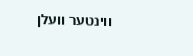ווינטער וועלן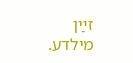זײַן מילדע.